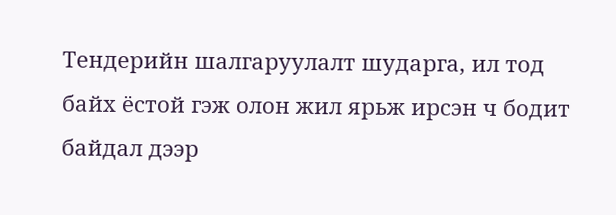Тендерийн шалгаруулалт шударга, ил тод байх ёстой гэж олон жил ярьж ирсэн ч бодит байдал дээр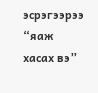эсрэгээрээ “яаж хасах вэ”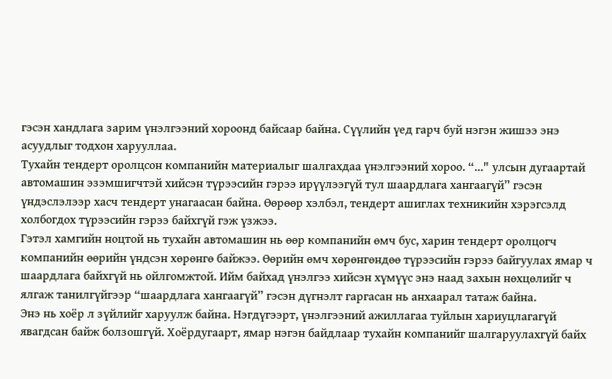гэсэн хандлага зарим үнэлгээний хороонд байсаар байна. Сүүлийн үед гарч буй нэгэн жишээ энэ асуудлыг тодхон харууллаа.
Тухайн тендерт оролцсон компанийн материалыг шалгахдаа үнэлгээний хороо. “..." улсын дугаартай автомашин эзэмшигчтэй хийсэн түрээсийн гэрээ ирүүлээгүй тул шаардлага хангаагүй” гэсэн үндэслэлээр хасч тендерт унагаасан байна. Өөрөөр хэлбэл, тендерт ашиглах техникийн хэрэгсэлд холбогдох түрээсийн гэрээ байхгүй гэж үзжээ.
Гэтэл хамгийн ноцтой нь тухайн автомашин нь өөр компанийн өмч бус, харин тендерт оролцогч компанийн өөрийн үндсэн хөрөнгө байжээ. Өөрийн өмч хөрөнгөндөө түрээсийн гэрээ байгуулах ямар ч шаардлага байхгүй нь ойлгомжтой. Ийм байхад үнэлгээ хийсэн хүмүүс энэ наад захын нөхцөлийг ч ялгаж танилгүйгээр “шаардлага хангаагүй” гэсэн дүгнэлт гаргасан нь анхаарал татаж байна.
Энэ нь хоёр л зүйлийг харуулж байна. Нэгдүгээрт, үнэлгээний ажиллагаа туйлын хариуцлагагүй явагдсан байж болзошгүй. Хоёрдугаарт, ямар нэгэн байдлаар тухайн компанийг шалгаруулахгүй байх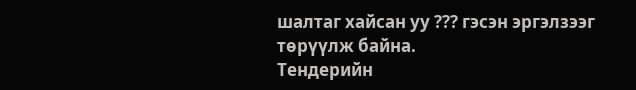шалтаг хайсан уу ??? гэсэн эргэлзээг төрүүлж байна.
Тендерийн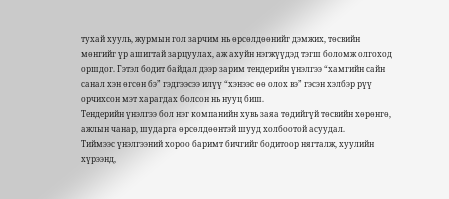тухай хууль, журмын гол зарчим нь өрсөлдөөнийг дэмжих, төсвийн мөнгийг үр ашигтай зарцуулах, аж ахуйн нэгжүүдэд тэгш боломж олгоход оршдог. Гэтэл бодит байдал дээр зарим тендерийн үнэлгээ “хамгийн сайн санал хэн өгсөн бэ” гэдгээсээ илүү “хэнээс өө олох вэ” гэсэн хэлбэр рүү орчихсон мэт харагдах болсон нь нууц биш.
Тендерийн үнэлгээ бол нэг компанийн хувь заяа төдийгүй төсвийн хөрөнгө, ажлын чанар, шударга өрсөлдөөнтэй шууд холбоотой асуудал.
Тиймээс үнэлгээний хороо баримт бичгийг бодитоор нягталж, хуулийн хүрээнд,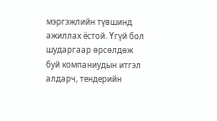мэргэжлийн түвшинд ажиллах ёстой. Үгүй бол шударгаар өрсөлдөж буй компаниудын итгэл алдарч, тендерийн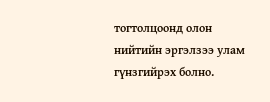тогтолцоонд олон нийтийн эргэлзээ улам гүнзгийрэх болно.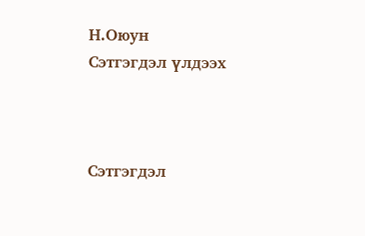Н.Оюун
Сэтгэгдэл үлдээх



Сэтгэгдэл